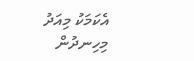އެކަމަކު މިއަދު މިހިނދުން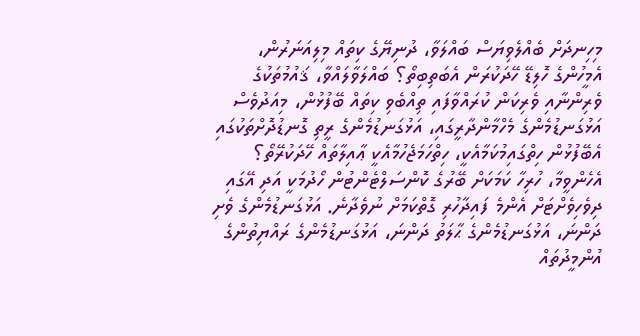މިހިނދަށް ބެއްލެވިޔަސް ބައްލަވާ، ދުނިޔޭގެ ކިތައް މިލިއަނަރުން، އެމީހުންގެ ހޮލިޑޭ ހޭދަކުރަން އެބަތިބިތޯ؟ ބައްލަވާލައްވާ، ޤައުމުތަކުގެ ވެރިންނާއި ވެރިކަން ކުރައްވާފައި ތިއްބެވި ކިތައް ބޭފުޅުން، މިއަދުވެސް އަޅުގަނޑުމެންގެ މެހްމާންދާރީގައި، އަޅުގަނޑުމެންގެ ރީތި ގޮނޑުދޮށްތަކުގައި އެބޭފުޅުން ހިތްގައިމުކަމާއެކީ، ހިތްހަމަޖެހުމާއެކީ ޢާއިލާތައް ހޭދަކުރޭތޯ؟ އެހެންވީމާ، ހުރިހާ ކަމަކަށް ބޭރުގެ ކޮންސަލްޓެންޓުން ހޯދުމަކީ އަދި އޭގައި ދިވެހިވެށްޓަށް އެންމެ ފައިދާހުރި ގޮތްކަމަށް ނުވެދާނެ. އަޅުގަނޑުމެންގެ ވެށި ދަންނަ، އަޅުގަނޑުމެންގެ ޙާލަތު ދަންނަ، އަޅުގަނޑުމެންގެ ރައްޔިތުންގެ އުންމީދުތައް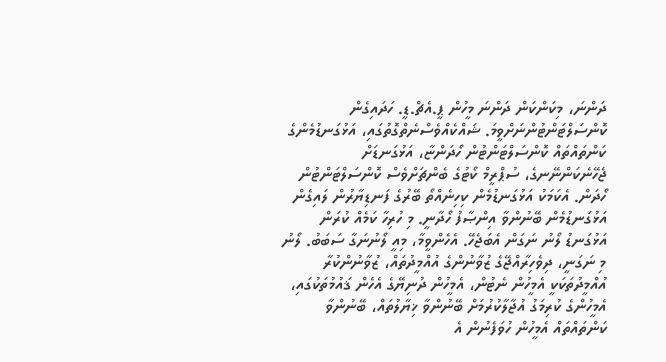ދަންނަ، މިކަންކަން ދަންނަ މީހުން ޕީ.އެޗް.ޑީ. ހަދައިގެން ކޮންސަލްޓަންޓުންނަށްވީމަ. ޝައްކެއްވެސްނެތްގޮތުގައި، އަޅުގަނޑުމެންގެ ކަންތައްތައް ކޮންސަލްޓަންޓުން ހޯދަންޏާ، އަޅުގަނޑަށް ޖެހޭނެކަންނޭނގެ، ސުޕްރީމް ކޯޓުގެ ބެންޗަށްވެސް ކޮންސަލްޓަންޓުން ހޯދަން. އެކަމަކު އަޅުގަނޑުމެން ކިހިނެއްތޯ ބޭރުގެ ފަނޑިޔާރުން ލައިގެން އަޅުގަނޑުމެން ބޭނުންވާ އިންޞާފު ހޯދާނީ. މި ހުރިހާ ކަމެއް ކުރަން އަޅުގަނޑު ލޯނު ނަގަން އެބަޖެހޭ. އެހެންވީމާ، މިއީ ލޯނުނަގާ ސަބަބު. ލޯނު މި ނަގަނީ، ދިވެހިރާއްޖޭގެ ޒުވާނުންގެ އުއްމީދުތައް، ޒުވާނުންކުރާ އުއްމީދުތަކަކީ އެމީހުން ނެޓުން، އެމީހުން ދުނިޔޭގެ އެހެން ޤައުމުތަކުގައި، އެމީހުންގެ ކުރިމަގު އުޖާލާކުރުމަށް ބޭނުންވާ ޚިޔާލުތައް، ބޭނުންވާ ކަންތައްތައް އެމީހުން ހުވަފެނުން އެ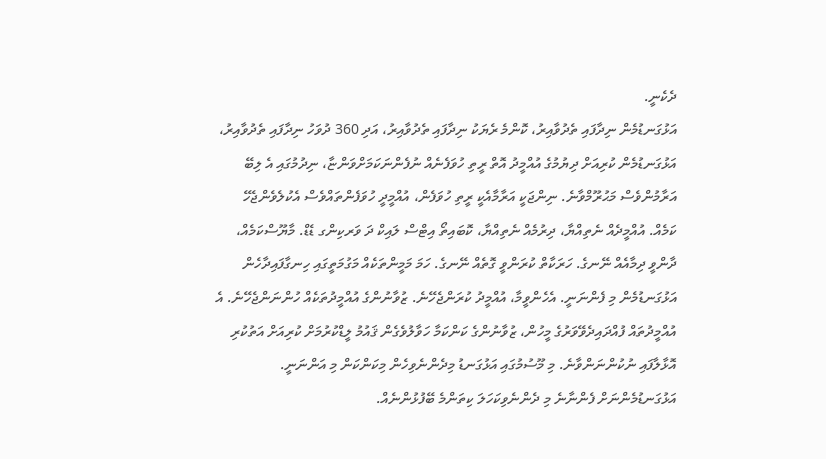ދެކެނީ.
އަޅުގަނޑުމެން ނިދާފައި ތެދުވާއިރު، ކޮންމެ ރެޔަކު ނިދާފައި ތެދުވާއިރު، އަދި 360 ދުވަހު ނިދާފައި ތެދުވާއިރު، އަޅުގަނޑުމެން ކުރިއަށް ދިޔުމުގެ އުއްމީދު އޮތް ރީތި ހުވަފެނެއް ނުފެންނަކަމަށްވަންޏާ، ނިދުމުގައި އެ ލިބޭ އަރާމުންވެސް މަޙުރޫމްވާނެ. ނިންޖަކީ އަރާމާއެކީ ރީތި ހުވަފެން، އުއްމީދީ ހުވަފެންތައްވެސް އެކުލެވެންޖެހޭ ކަމެއް. އުއްމީދެއް ނެތިއްޔާ، ދިރުމެއް ނެތިއްޔާ، ކޮބައިތޯ އިޓްސް ލައިކް ދަ ވަރކިންގ ޑެޑް. މާޔޫސްކަމެއް، ދާންވީ ދިމާއެއް ނޭނގެ. ހަރަކާތް ކުރަންވީ ގޮތެއް ނޭނގެ. ހަމަ މަމީންތަކެއް މަގުމަތީގައި ހިނގާފައިދާހެން އަޅުގަނޑުމެން މި ފެންނަނީ. އެހެންވީމާ، އުއްމީދު ކުރަންޖެހޭނެ. ޒުވާނުންގެ އުއްމީދުތަކެއް ހުންނަންޖެހޭނެ. އެ އުއްމީދުތައް ފުއްދައިދެވޭވަރުގެ މީހުން، ޒުވާނުންގެ ކަންކަމާ ހަވާލުވެގެން ޤައުމު ލީޑްކުރުމަށް ކުރިއަށް އަތުކުރި އޮޅާލާފައި ނުކުންނަންވާނެ. މި މޫސުމުގައި އަޅުގަނޑު މިދެންނެވިހެން މިކަންކަން މި އަންނަނީ. އަޅުގަނޑުމެންނަށް ފެންނާނެ މި ދެންނެވިކަހަލަ ކިތަންމެ ބޭފުޅުންނެއް.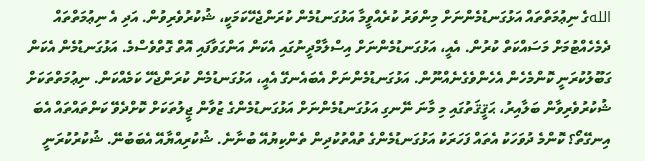اللهގެ ނިޢުމަތްތައް އަޅުގަނޑުމެންނަށް މިންވަރު ކުރެއްވީމާ އަޅުގަނޑުމެން ކުރަންޖެހޭކަމަކީ، ޝުކުރުވެރިވުން. އަދި އެ ނިޢުމަތްތައް ދެމެހެއްޓުމަށް މަސައްކަތް ކުރުން. އެއީ، އަޅުގަނޑުމެންނަށް އިސްލާމްދީނުގައި އެކަން އަންގަވާފައި އޮތް ގޮތްވެސްމެ. އަޅުގަނޑުމެން އެކަން ގަބޫލުކުރަނީ ކޮންމެހެން އެހެންވެގެނެއްނޫން. އަޅުގަނޑުމެންނަށް އެބައެނގޭ އެއީ، އަޅުގަނޑުމެން ކުރަންޖެހޭ ކަމެއްކަން. ނިޢުމަތްތަކަށް ޝުކުރުވެރިވާން ބަލާއިރު، ޙަޤީޤަތުގައި މި މާނަ ނޭނގި އަޅުގަނޑުމެންނަށް އަޅުގަނޑުމެންގެ ޒުވާން ޖީލުތަކަށް ކޮށްދެވޭ ކަންތައްތައް އެބަ އިނގޭތޯ؟ ކޮންމެ ދުވަހަކު އެތައް ފަހަރަކު އަޅުގަނޑުމެންގެ ތުއްތުކުދިން ތެންކިޔުއޭ ބުނާނެ. ޝުކުރިއްޔާއޭ އެބަބުނޭ. ޝުކުރުކުރަނީ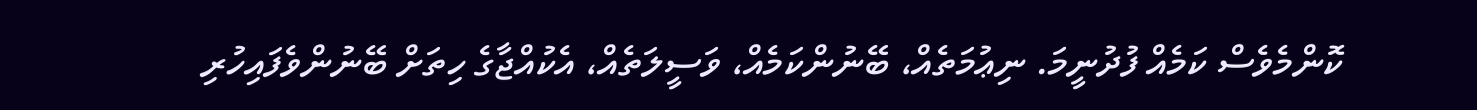ކޮންމެވެސް ކަމެއް ފުދުނީމަ. ނިޢުމަތެއް، ބޭނުންކަމެއް، ވަސީލަތެއް، އެކުއްޖާގެ ހިތަށް ބޭނުންވެފައިހުރި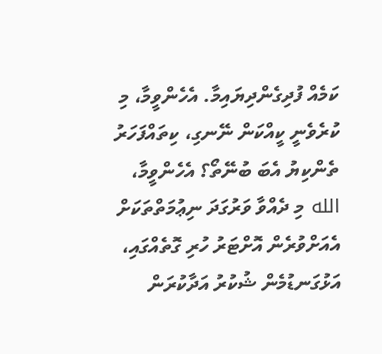ކަމެއް ފުދިގެންދިޔައިމާ. އެހެންވީމާ، މި ކުރެވެނީ ކީއްކަން ނޭނގި، ކިތައްފަހަރު ތެންކިޔު އެބަ ބުނޭތޯ؟ އެހެންވީމާ، الله މި ދެއްވާ ވަރުގަދަ ނިޢުމަތްތަކަށް އެއަށްވުރެން އޮށްޓަރު ހުރި ގޮތެއްގައި، އަޅުގަނޑުމެން ޝުކުރު އަދާކުރަން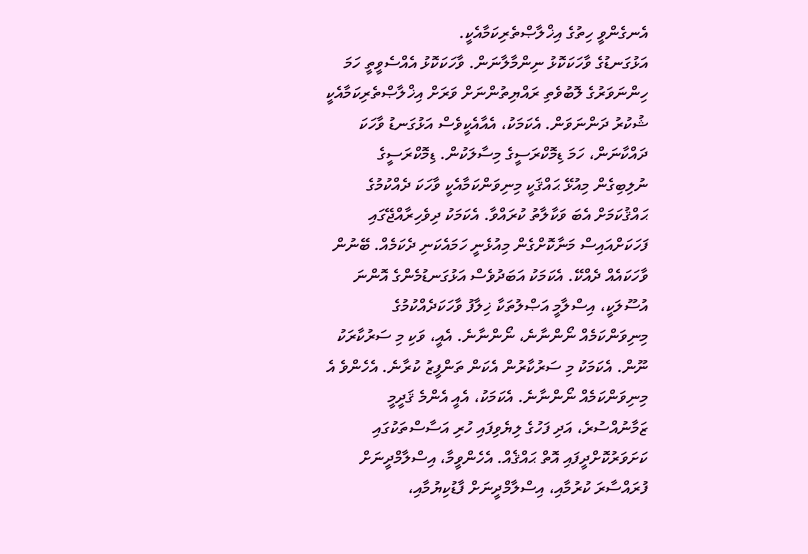އެނގެންވީ ހިތުގެ އިޚްލާޞްތެރިކަމާއެކީ.
އަޅުގަނޑުގެ ވާހަކަކޮޅު ނިންމާލާނަން. ވާހަކަކޮޅު އެއްސެވީތީ ހަމަ ހިންނަވަރުގެ ލޮބުވެތި ރައްޔިތުންނަށް ވަރަށް އިޚްލާޞްތެރިކަމާއެކީ ޝުކުރު ދަންނަވަން. އެކަމަކު، އެއާއެކީވެސް އަޅުގަނޑު ވާހަކަ ދައްކާނަން، ހަމަ ޑިމޮކްރަސީގެ މިސާލަކުން. ޑިމޮކްރަސީގެ ނުލިބިގެން މިއުޅޭ ޙައްޤަކީ މިނިވަންކަމާއެކީ ވާހަކަ ދެއްކުމުގެ ޙައްޤުކަމަށް އެބަ ވަކާލާތު ކުރައްވާ. އެކަމަކު ދިވެހިރާއްޖޭގައި ފަހަކަށްއައިސް މަނާކޮށްގެން މިއުޅެނީ ހަމައެކަނި ދެކަމެއް. ބޭނުން ވާހަކައެއް ދެއްކޭ. އެކަމަކު އަބަދުވެސް އަޅުގަނޑުމެންގެ އޮންނަ އުސޫލަކީ، އިސްލާމީ އަޞްލުތަކާ ޚިލާފު ވާހަކަދެއްކުމުގެ މިނިވަންކަމެއް ނޯންނާނެ، ނޯންނާނެ. އެއީ، ވަކި މި ސަރުކާރަކު ނޫން. އެކަމަކު މި ސަރުކާރުން އެކަން ތަންފީޒު ކުރާނެ. އެހެންވެ އެ މިނިވަންކަމެއް ނޯންނާނެ. އެކަމަކު، އެއީ އެންމެ ޤަދީމީ ޒަމާނުއްސުރެ، އަދި ފަހުގެ ލިޔެވިފައި ހުރި އަސާސްތަކުގައި ކަށަވަރުކޮށްދީފައި އޮތް ޙައްޤެއް. އެހެންވީމާ، އިސްލާމްދީނަށް ފުރައްސާރަ ކުރުމާއި، އިސްލާމްދީނަށް ފާޑުކިޔުމާއި،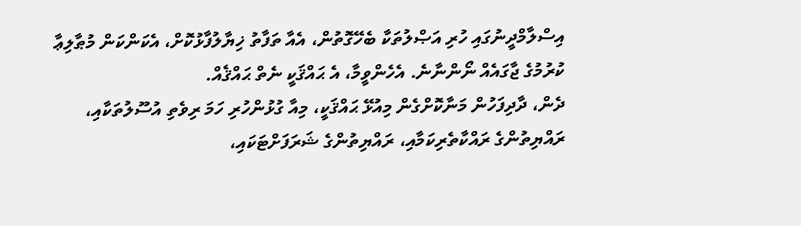އިސްލާމްދީނުގައި ހުރި އަޞްލުތަކާ ބެހޭގޮތުން، އެއާ ތަފާތު ޚިޔާލުފާޅުކޮށް، އެކަންކަން މުޠާލިޢާ ކުރުމުގެ ޖާގައެއް ނޯންނާނެ. އެހެންވީމާ، އެ ޙައްޤަކީ ނެތް ޙައްޤެއް.
ދެން، ދާދިފަހުން މަނާކޮށްގެން މިއުޅޭ ޙައްޤަކީ، މިއާ ގުޅުންހުރި ހަމަ ރިވެތި އުސޫލުތަކާއި، ރައްޔިތުންގެ ރައްކާތެރިކަމާއި، ރައްޔިތުންގެ ޝަރަފަށްޓަކައި،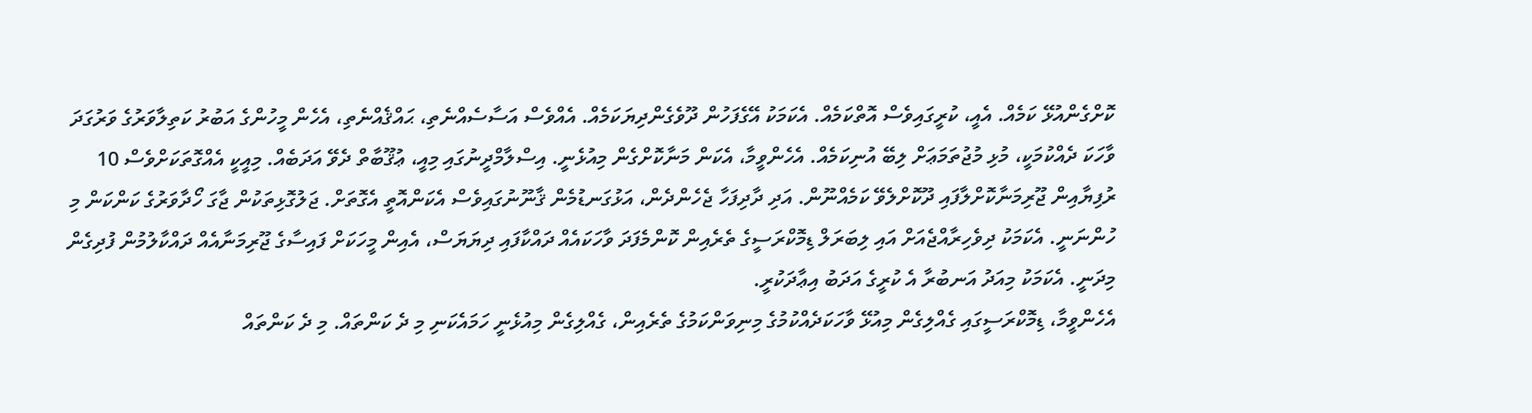ކޮށްގެންއުޅޭ ކަމެއް. އެއީ، ކުރީގައިވެސް އޮތްކަމެއް. އެކަމަކު އޭގެފަހުން ދޫވެގެންދިޔަކަމެއް. އެއްވެސް އަސާސެއްނެތި، ޙައްޤެއްނެތި، އެހެން މީހުންގެ އަބުރު ކަތިލާވަރުގެ ވަރުގަދަ ވާހަކަ ދެއްކުމަކީ، މުޅި މުޖުތަމަޢަށް ލިބޭ އުނިކަމެއް. އެހެންވީމާ، އެކަން މަނާކޮށްގެން މިއުޅެނީ. އިސްލާމްދީނުގައި މިއީ، ޢުޤޫބާތް ދެވޭ އަދަބެއް. މިއީކީ އެއްގޮތަކަށްވެސް 10 ރުފިޔާއިން ޖޫރިމަނާކޮށްލާފައި ދޫކޮށްލެވޭ ކަމެއްނޫން. އަދި ދާދިފަހާ ޖެހެންދެން، އަޅުގަނޑުމެން ޤާނޫނުގައިވެސް އެކަންއޮތީ އެގޮތަށް. ޖަލުގޮޅިތަކުން ޖާގަ ހޯދާވަރުގެ ކަންކަން މި ހުންނަނީ. އެކަމަކު ދިވެހިރާއްޖެއަށް އައި ލިބަރަލް ޑިމޮކްރަސީގެ ތެރެއިން ކޮންމެފަދަ ވާހަކައެއް ދައްކާފައި ދިޔަޔަސް، އެއިން މީހަކަށް ފައިސާގެ ޖޫރިމަނާއެއް ދައްކާލުމުން ފުދިގެން މިދަނީ. އެކަމަކު މިއަދު އަނބުރާ އެ ކުރީގެ އަދަބު އިޢާދަކުރީ.
އެހެންވީމާ، ޑިމޮކްރަސީގައި ގެއްލިގެން މިއުޅޭ ވާހަކަދެއްކުމުގެ މިނިވަންކަމުގެ ތެރެއިން، ގެއްލިގެން މިއުޅެނީ ހަމައެކަނި މި ދެ ކަންތައް. މި ދެ ކަންތައް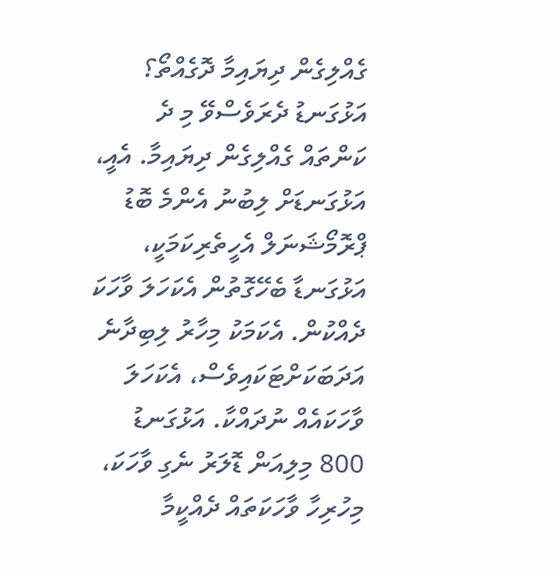ގެއްލިގެން ދިޔައިމާ ދޮގެއްތޯ؟ އަޅުގަނޑު ދެރަވެސްވޭ މި ދެ ކަންތައް ގެއްލިގެން ދިޔައިމާ. އެއީ، އަޅުގަނޑަށް ލިބުނު އެންމެ ބޮޑު ޕްރޮމޯޝަނަލް އެހީތެރިކަމަކީ، އަޅުގަނޑާ ބެހޭގޮތުން އެކަހަލަ ވާހަކަ ދެއްކުން. އެކަމަކު މިހާރު ލިބިދާނެ އަދަބަކަށްޓަކައިވެސް، އެކަހަލަ ވާހަކައެއް ނުދައްކާ. އަޅުގަނޑު 800 މިލިއަން ޑޮލަރު ނެގި ވާހަކަ، މިހުރިހާ ވާހަކަތައް ދެއްކީމާ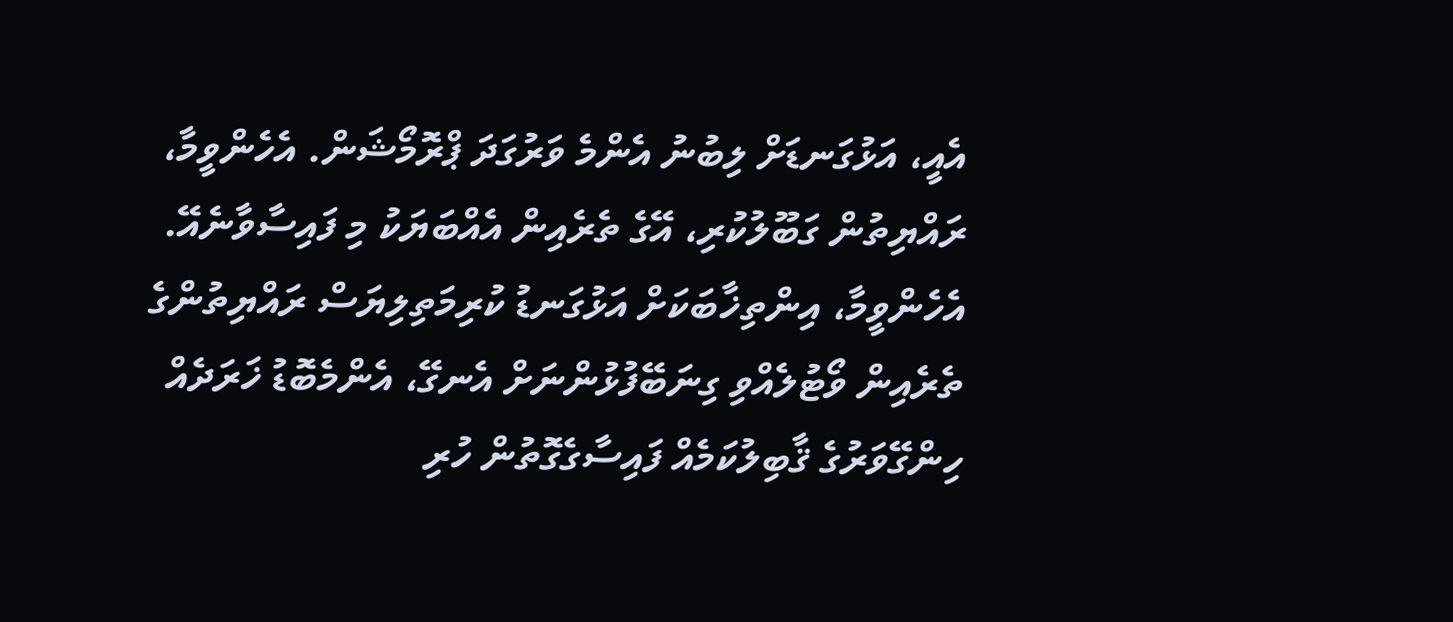އެއީ، އަޅުގަނޑަށް ލިބުނު އެންމެ ވަރުގަދަ ޕްރޮމޯޝަން. އެހެންވީމާ، ރައްޔިތުން ގަބޫލުކުރި، އޭގެ ތެރެއިން އެއްބަޔަކު މި ފައިސާވާނެއޭ. އެހެންވީމާ، އިންތިޚާބަކަށް އަޅުގަނޑު ކުރިމަތިލިޔަސް ރައްޔިތުންގެ ތެރެއިން ވޯޓުލެއްވި ގިނަބޭފުޅުންނަށް އެނގޭ، އެންމެބޮޑު ޚަރަދެއް ހިންގޭވަރުގެ ޤާބިލުކަމެއް ފައިސާގެގޮތުން ހުރި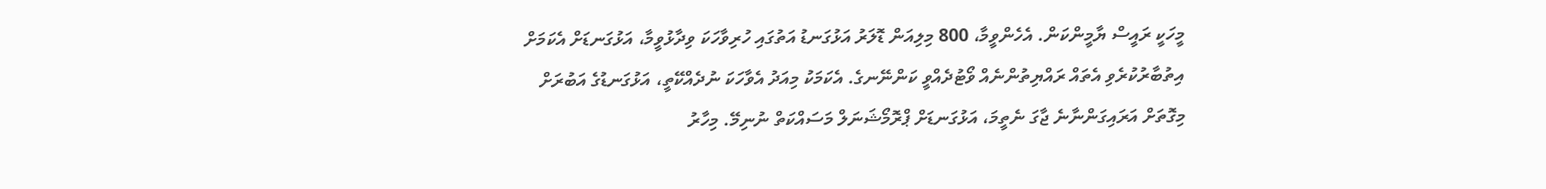މީހަކީ ރައީސް ޔާމީންކަން. އެހެންވީމާ، 800 މިލިއަން ޑޮލަރު އަޅުގަނޑު އަތުގައި ހުރިވާހަކަ ވިދާޅުވީމާ، އަޅުގަނޑަށް އެކަމަށް އިތުބާރުކުރެވި އެތައް ރައްޔިތުންނެއް ވޯޓުދެއްވީ ކަންނޭނގެ. އެކަމަކު މިއަދު އެވާހަކަ ނުދެއްކޭތީ، އަޅުގަނޑުގެ އަބުރަށް މިގޮތަށް އަރައިގަންނާނެ ޖާގަ ނެތީމަ، އަޅުގަނޑަށް ޕްރޮމޯޝަނަލް މަސައްކަތް ނުނިމޭ. މިހާރު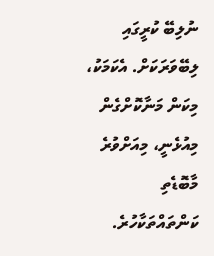ނުލިބޭ ކުރީގައި ލިބޭވަރަކަށް. އެކަމަކު، މިކަން މަނާކޮށްގެން މިއުޅެނީ، މިއަށްވުރެ މާބޮޑެތި ކަންތައްތަކާހުރެ.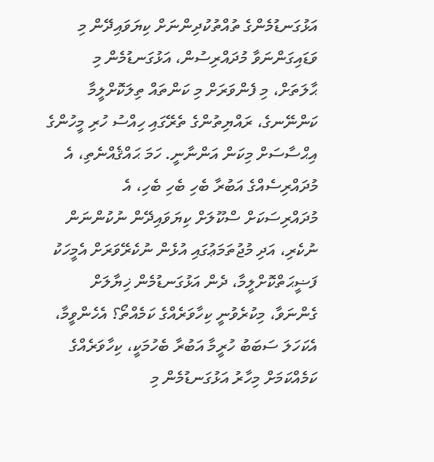އަޅުގަނޑުމެންގެ ތުއްތުކުދިންނަށް ކިޔަވައިދޭން މި ވަޑައިގަންނަވާ މުދައްރިސުން، އަޅުގަނޑުމެން މި ޙާލަތަށް، މި ފެންވަރަށް މި ކަންތައް ތިލަކޮށްލީމާ ކަންނޭނގެ، ރައްޔިތުންގެ ތެރޭގައި ހިއްސު ހުރި މީހުންގެ އިޙްސާސަށް މިކަން އަންނާނީ. ހަމަ ޙައްޤެއްނެތި، އެ މުދައްރިސެއްގެ އަބުރާ ބެހި ބެހި ބެހި، އެ މުދައްރިސަކަށް ސްކޫލަށް ކިޔަވައިދޭން ނުކުންނަން ނުކެރި، އަދި މުޖުތަމަޢުގައި އުޅެން ނުކެރޭވަރަށް އެމީހަކު ފަޟީޙަތްކޮށްލީމާ، ދެން އަޅުގަނޑުމެން ޚިޔާލަށް ގެންނަވާ، މިކުރެވުނީ ކިހާވަރެއްގެ ކަމެއްތޯ؟ އެހެންވީމާ، އެކަހަލަ ސަބަބު ހުރީމާ އަބުރާ ބެހުމަކީ، ކިހާވަރެއްގެ ކަމެއްކަމަށް މިހާރު އަޅުގަނޑުމެން މި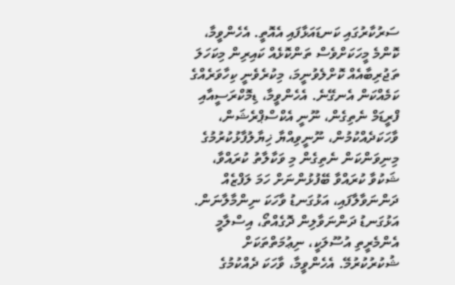ސަރުކާރުގައި ކަނޑައަޅާފައި އެއޮތީ. އެހެންވީމާ، ކޮންމެ މީހަކަށްވެސް ތަންކޮޅެއް ކައިރިން މިކަހަލަ ތަޖުރިބާއެއް ކޮށްލެވުނީމަ، މިކުރެވެނީ ކިހާވަރެއްގެ ކަމެއްކަން އެނގޭނެ. އެހެންވީމާ، ޑިމޮކްރަސީއާއި ފްރީޑަމް ނެތިގެން، ނޫނީ އެކްސްޕްރެޝަން، ވާހަކަދެއްކުމުން، ނޫނީވިއްޔާ ޚިޔާލުފާޅުކުރުމުގެ މިނިވަންކަން ނެތިގެން މި ވަކާލާތު ކުރައްވާ، ޝަކުވާ ކުރައްވާ ބޭފުޅުންނަށް ހަމަ ލަފްޒެއް ދަންނަވާލާފައި، އަޅުގަނޑު ވާހަކަ ނިންމާލާނަން.
އަޅުގަނޑު ދަންނަވާލިން ދޮގެއްތޯ، އިސްލާމީ އެންމެރީތި އުސޫލަކީ، ނިޢުމަތްތަކަށް ޝުކުރުކުރުމޭ. އެހެންވީމާ، ވާހަކަ ދެއްކުމުގެ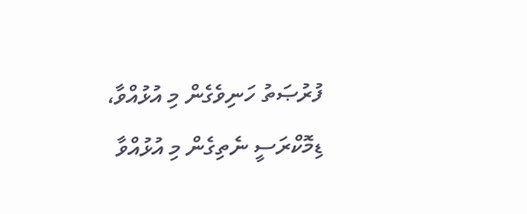ފުރުޞަތު ހަނިވެގެން މި އުޅުއްވާ، ޑިމޮކްރަސީ ނެތިގެން މި އުޅުއްވާ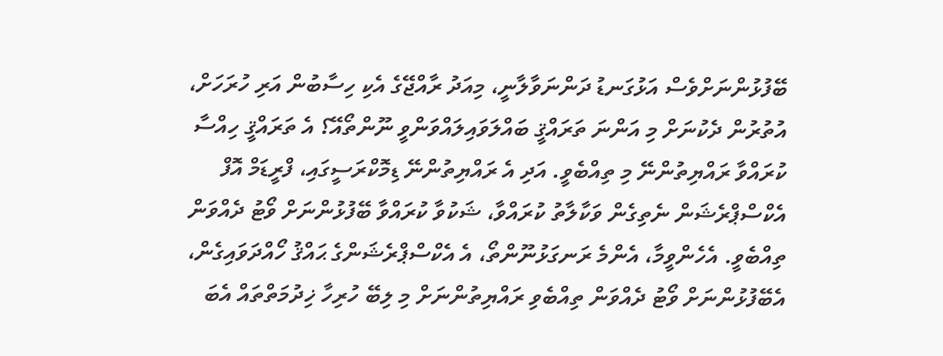ބޭފުޅުންނަށްވެސް އަޅުގަނޑު ދަންނަވާލާނީ، މިއަދު ރާއްޖޭގެ އެކި ހިސާބުން އަރި ހުރަހަށް، އުތުރުން ދެކުނަށް މި އަންނަ ތަރައްޤީ ބައްލަވައިލައްވަންވީ ނޫންތޯއޭ؟ އެ ތަރައްޤީ ހިއްސާ ކުރައްވާ ރައްޔިތުންނޭ މި ތިއްބެވީ. އަދި އެ ރައްޔިތުންނޭ ޑިމޮކްރަސީގައި، ފްރީޑަމް އޮފް އެކްސްޕްރެޝަން ނެތިގެން ވަކާލާތު ކުރައްވާ، ޝަކުވާ ކުރައްވާ ބޭފުޅުންނަށް ވޯޓު ދެއްވަން ތިއްބެވީ. އެހެންވީމާ، އެންމެ ރަނގަޅުނޫންތޯ، އެ އެކްސްޕްރެޝަންގެ ޙައްޤު ހޯއްދަވައިގެން، އެބޭފުޅުންނަށް ވޯޓު ދެއްވަން ތިއްބެވި ރައްޔިތުންނަށް މި ލިބޭ ހުރިހާ ޚިދުމަތްތައް އެބަ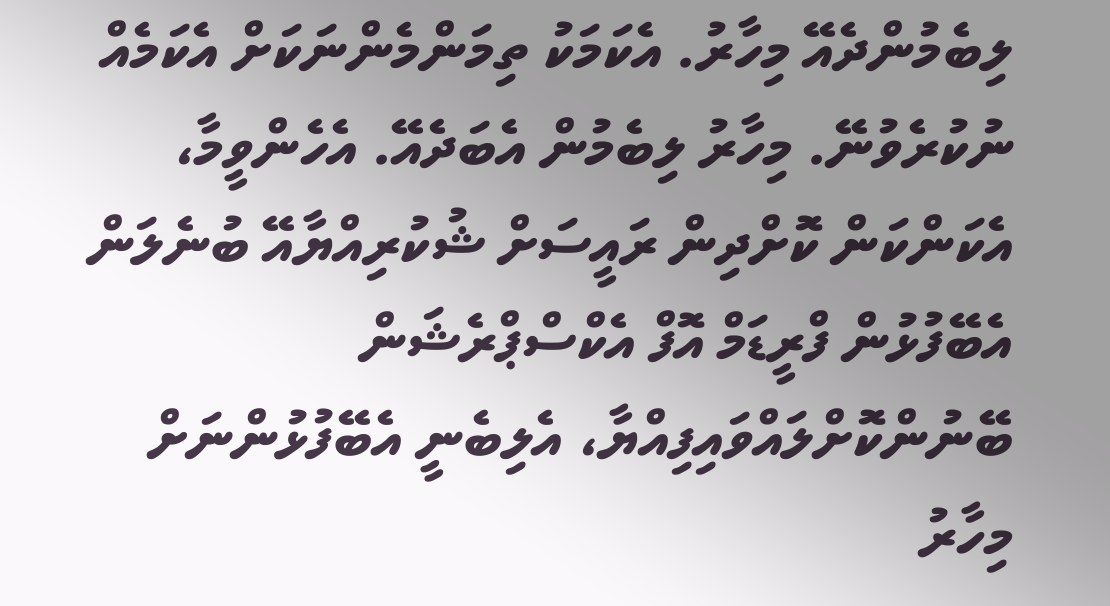ލިބެމުންދެއޭ މިހާރު. އެކަމަކު ތިމަންމެންނަކަށް އެކަމެއް ނުކުރެވުނޭ. މިހާރު ލިބެމުން އެބަދެއޭ. އެހެންވީމާ، އެކަންކަން ކޮށްދިން ރައީސަށް ޝުކުރިއްޔާއޭ ބުނެލަން އެބޭފުޅުން ފްރީޑަމް އޮފް އެކްސްޕްރެޝަން ބޭނުންކޮށްލައްވައިފިއްޔާ، އެލިބެނީ އެބޭފުޅުންނަށް މިހާރު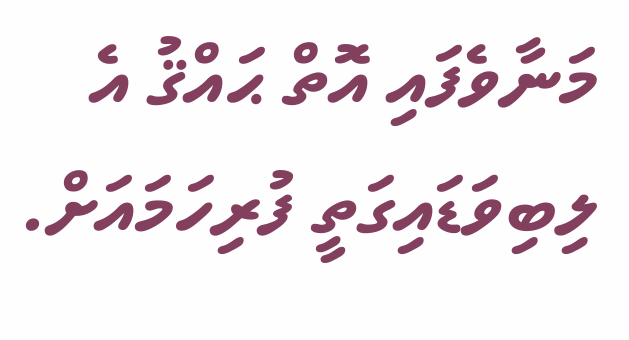މަނާވެފައި އޮތް ޙައްޤު އެ ލިބިވަޑައިގަތީ ފުރިހަމައަށް.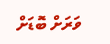ވަރަށް ބޮޑަށް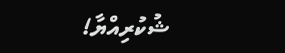ޝުކުރިއްޔާ!